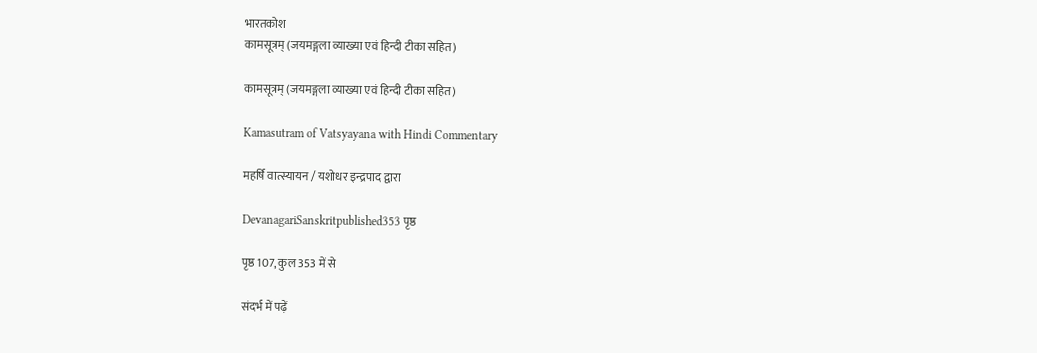भारतकोश
कामसूत्रम् (जयमङ्गला व्याख्या एवं हिन्दी टीका सहित)

कामसूत्रम् (जयमङ्गला व्याख्या एवं हिन्दी टीका सहित)

Kamasutram of Vatsyayana with Hindi Commentary

महर्षि वात्स्यायन / यशोधर इन्द्रपाद द्वारा

DevanagariSanskritpublished353 पृष्ठ

पृष्ठ 107, कुल 353 में से

संदर्भ में पढ़ें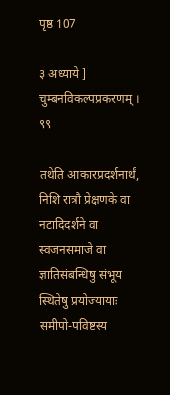पृष्ठ 107

३ अध्याये ] चुम्बनविकल्पप्रकरणम् । ९९

तथेति आकारप्रदर्शनार्थं, निशि रात्रौ प्रेक्षणके वा नटादिदर्शने वा स्वजनसमाजे वा ज्ञातिसंबन्धिषु संभूय स्थितेषु प्रयोज्यायाः समीपो-पविष्टस्य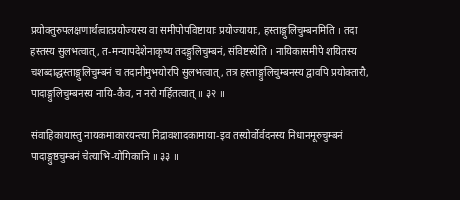प्रयोक्तुरुपलक्षणार्थत्वात्प्रयोज्यस्य वा समीपोपविष्टायाः प्रयोज्यायाः, हस्ताङ्गुलिचुम्बनमिति । तदा हस्तस्य सुलभत्वात्, त-मन्यापदेशेनाकृष्य तदङ्गुलिचुम्बनं, संविष्टस्येति । नायिकासमीपे शयितस्य चशब्दाद्धस्ताङ्गुलिचुम्बनं च तदानीमुभयोरपि सुलभत्वात्, तत्र हस्ताङ्गुलिचुम्बनस्य द्वावपि प्रयोक्तारौ, पादाङ्गुलिचुम्बनस्य नायि-कैव, न नरो गर्हितत्वात् ॥ ३२ ॥

संवाहिकायास्तु नायकमाकारयन्त्या निद्रावशादकामाया-इव तस्योर्वोर्वदनस्य निधानमूरुचुम्बनं पादाङ्गुष्ठचुम्बनं चेत्याभि-योगिकानि ॥ ३३ ॥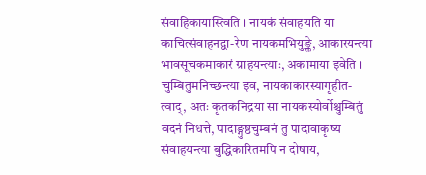संवाहिकायास्त्विति । नायकं संवाहयति या काचित्संवाहनद्वा-रेण नायकमभियुङ्क्ते, आकारयन्त्या भावसूचकमाकारं ग्राहयन्त्याः, अकामाया इवेति । चुम्बितुमनिच्छन्त्या इव, नायकाकारस्यागृहीत-त्वाद्, अतः कृतकनिद्रया सा नायकस्योर्वोश्चुम्बितुं वदनं निधत्ते, पादाङ्गुष्ठचुम्बनं तु पादावाकृष्य संवाहयन्त्या बुद्धिकारितमपि न दोषाय,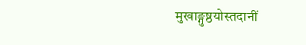मुखाङ्गुष्ठयोस्तदानीं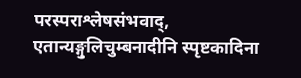परस्पराश्लेषसंभवाद्, एतान्यङ्गुलिचुम्बनादीनि स्पृष्टकादिना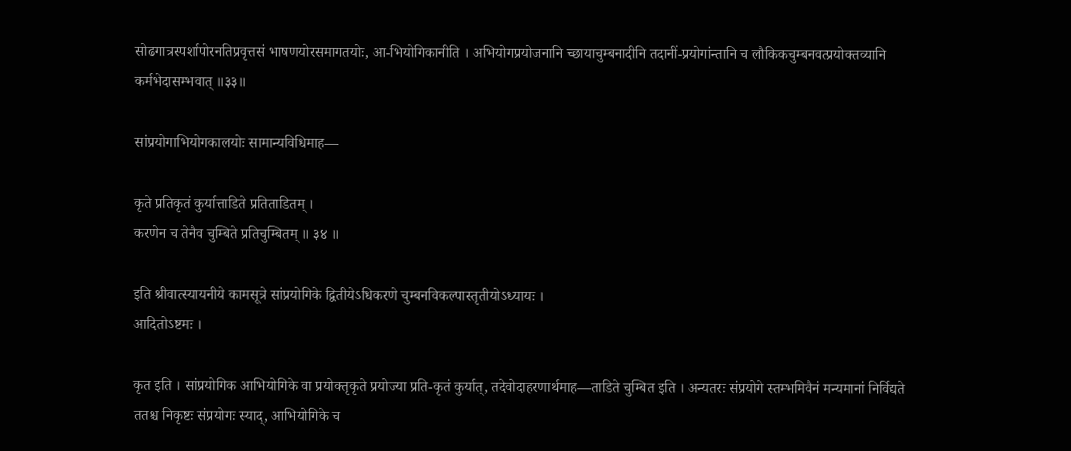सोढगात्रस्पर्शापोरनतिप्रवृत्तसं भाषणयोरसमागतयोः, आ-भियोगिकानीति । अभियोगप्रयोजनानि च्छायाचुम्बनादीनि तदानीं-प्रयोगांन्तानि च लौकिकचुम्बनवत्प्रयोक्तव्यानि कर्मभेदासम्भवात् ॥३३॥

सांप्रयोगाभियोगकालयोः सामान्यविधिमाह—

कृते प्रतिकृतं कुर्यात्ताडिते प्रतिताडितम् ।
करणेन च तेनैव चुम्बिते प्रतिचुम्बितम् ॥ ३४ ॥

इति श्रीवात्स्यायनीये कामसूत्रे सांप्रयोगिके द्वितीयेऽधिकरणे चुम्बनविकल्पास्तृतीयोऽध्यायः ।
आदितोऽष्टमः ।

कृत इति । सांप्रयोगिक आभियोगिके वा प्रयोक्तृकृते प्रयोज्या प्रति-कृतं कुर्यात्, तदेवोदाहरणार्थमाह—ताडिते चुम्बित इति । अन्यतरः संप्रयोगे स्तम्भमिवैनं मन्यमानां निर्विद्यते ततश्च निकृष्टः संप्रयोगः स्याद्, आभियोगिके च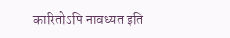कारितोऽपि नावध्यत इति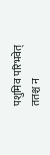पशुमिव परिभवेत् ततश्च न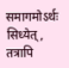समागमोऽर्थः सिध्येत्, तत्रापि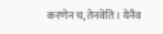करणेन च, तेनवेति । येनैव